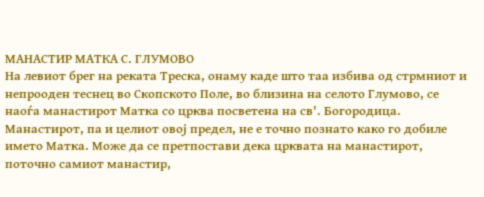МАНАСТИР МАТКА С. ГЛУМОВО
На левиот брег на реката Треска, онаму каде што таа избива од стрмниот и непрооден теснец во Скопското Поле, во близина на селото Глумово, се наоѓа манастирот Матка со црква посветена на св'. Богородица. Манастирот, па и целиот овој предел, не е точно познато како го добиле името Матка. Може да се претпостави дека црквата на манастирот, поточно самиот манастир,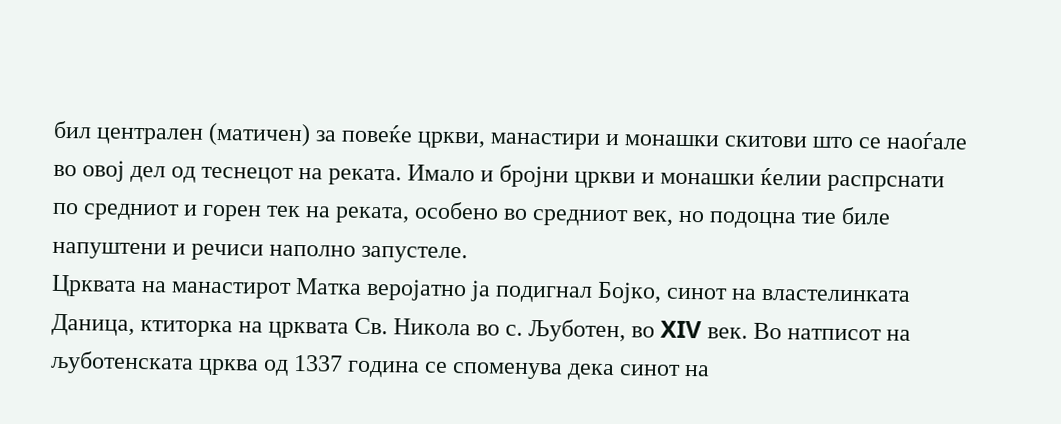бил централен (матичен) за повеќе цркви, манастири и монашки скитови што се наоѓале во овој дел од теснецот на реката. Имало и бројни цркви и монашки ќелии распрснати по средниот и горен тек на реката, особено во средниот век, но подоцна тие биле напуштени и речиси наполно запустеле.
Црквата на манастирот Матка веројатно ја подигнал Бојко, синот на властелинката Даница, ктиторка на црквата Св. Никола во с. Љуботен, во XIV век. Во натписот на љуботенската црква од 1337 година се споменува дека синот на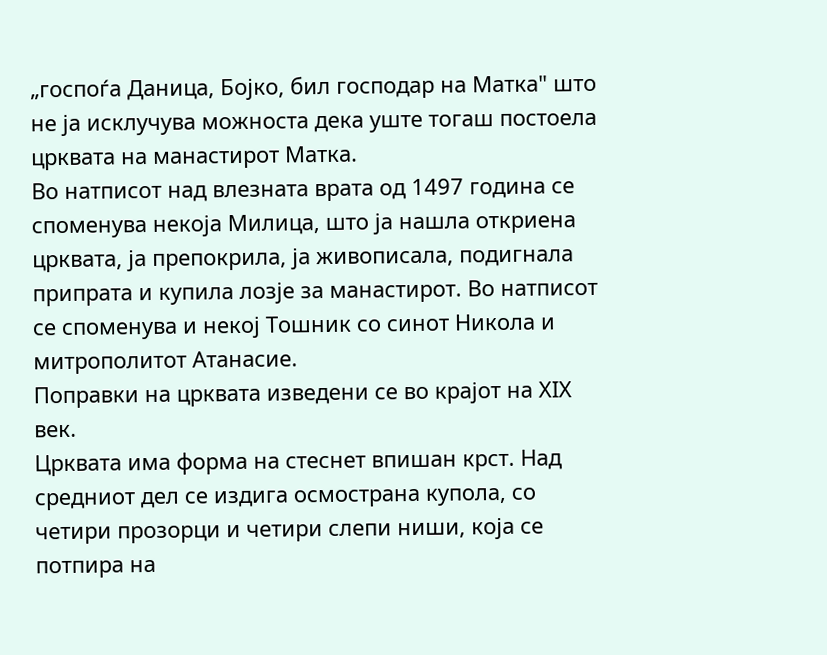„госпоѓа Даница, Бојко, бил господар на Матка" што не ја исклучува можноста дека уште тогаш постоела црквата на манастирот Матка.
Во натписот над влезната врата од 1497 година се споменува некоја Милица, што ја нашла откриена црквата, ја препокрила, ја живописала, подигнала припрата и купила лозје за манастирот. Во натписот се споменува и некој Тошник со синот Никола и митрополитот Атанасие.
Поправки на црквата изведени се во крајот на XIX век.
Црквата има форма на стеснет впишан крст. Над средниот дел се издига осмострана купола, со четири прозорци и четири слепи ниши, која се потпира на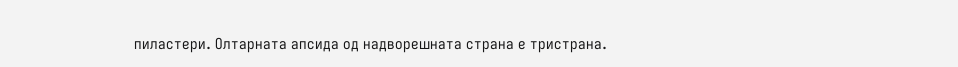пиластери. Олтарната апсида од надворешната страна е тристрана.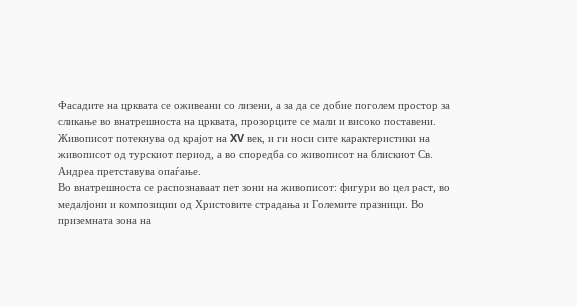Фасадите на црквата се оживеани со лизени, а за да се добие поголем простор за сликање во внатрешноста на црквата, прозорците се мали и високо поставени.
Живописот потекнува од крајот на XV век, и ги носи сите карактеристики на живописот од турскиот период, а во споредба со живописот на блискиот Св. Андреа претставува опаѓање.
Во внатрешноста се распознаваат пет зони на живописот: фигури во цел раст, во медалјони и композиции од Христовите страдања и Големите празници. Во приземната зона на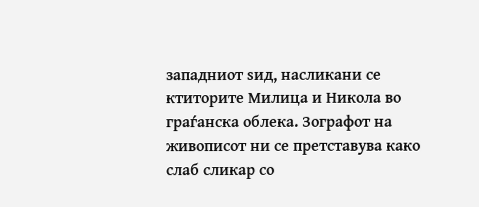западниот ѕид, насликани се ктиторите Милица и Никола во граѓанска облека. Зографот на живописот ни се претставува како слаб сликар со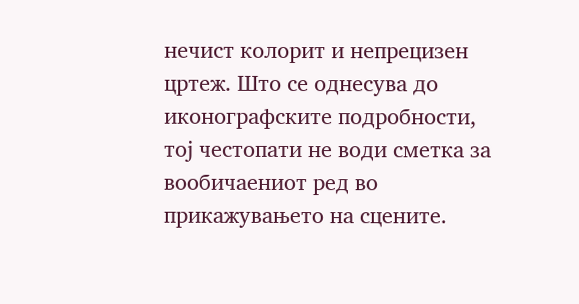нечист колорит и непрецизен цртеж. Што се однесува до иконографските подробности, тој честопати не води сметка за вообичаениот ред во прикажувањето на сцените.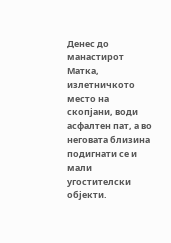Денес до манастирот Матка, излетничкото место на скопјани, води асфалтен пат, а во неговата близина подигнати се и мали угостителски објекти.